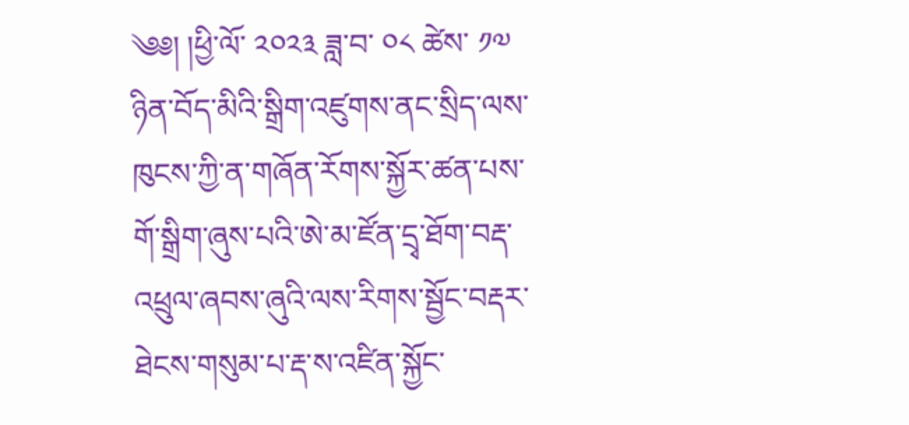༄༅། །ཕྱི་ལོ་ ༢༠༢༣ ཟླ་བ་ ༠༨ ཚེས་ ༡༧ ཉིན་བོད་མིའི་སྒྲིག་འཛུགས་ནང་སྲིད་ལས་ཁུངས་ཀྱི་ན་གཞོན་རོགས་སྐྱོར་ཚན་པས་གོ་སྒྲིག་ཞུས་པའི་ཨེ་མ་ཛོན་དྲྭ་ཐོག་བརྡ་འཕྲུལ་ཞབས་ཞུའི་ལས་རིགས་སྦྱོང་བརྡར་ཐེངས་གསུམ་པ་རྡ་ས་འཛིན་སྐྱོང་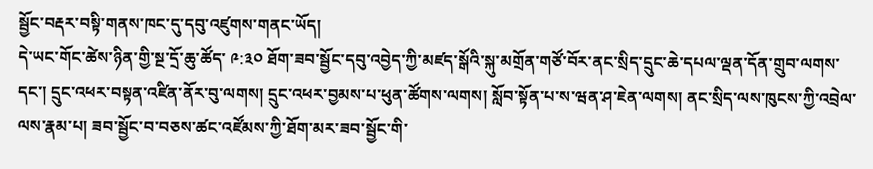སྦྱོང་བརྡར་བསྟི་གནས་ཁང་དུ་དབུ་འཛུགས་གནང་ཡོད།
དེ་ཡང་གོང་ཚེས་ཉིན་གྱི་སྔ་དྲོ་ཆུ་ཚོད་ ༩:༣༠ ཐོག་ཟབ་སྦྱོང་དབུ་འབྱེད་ཀྱི་མཛད་སྒོའི་སྐུ་མགྲོན་གཙོ་བོར་ནང་སྲིད་དྲུང་ཆེ་དཔལ་ལྡན་དོན་གྲུབ་ལགས་དང་། དྲུང་འཕར་བསྟན་འཛིན་ནོར་བུ་ལགས། དྲུང་འཕར་བྱམས་པ་ཕུན་ཚོགས་ལགས། སློབ་སྟོན་པ་ས་ཝན་ཤ་ཇེན་ལགས། ནང་སྲིད་ལས་ཁུངས་ཀྱི་འབྲེལ་ལས་རྣམ་པ། ཟབ་སྦྱོང་བ་བཅས་ཚང་འཛོམས་ཀྱི་ཐོག་མར་ཟབ་སྦྱོང་གི་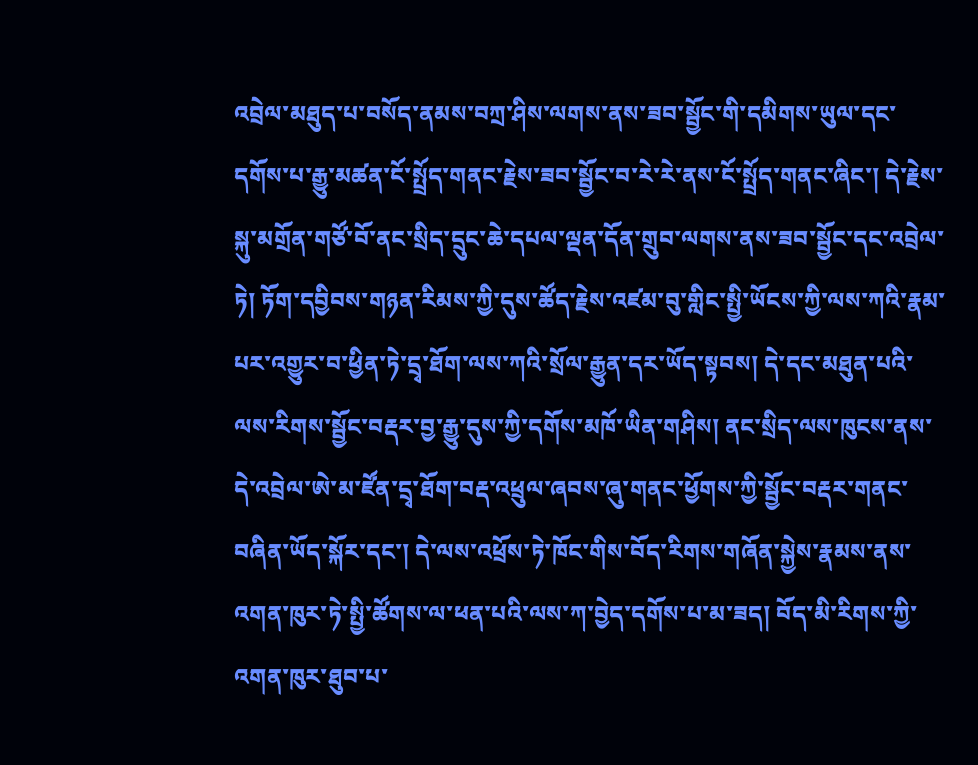འབྲེལ་མཐུད་པ་བསོད་ནམས་བཀྲ་ཤིས་ལགས་ནས་ཟབ་སྦྱོང་གི་དམིགས་ཡུལ་དང་དགོས་པ་རྒྱུ་མཚན་ངོ་སྤྲོད་གནང་རྗེས་ཟབ་སྦྱོང་བ་རེ་རེ་ནས་ངོ་སྤྲོད་གནང་ཞིང་། དེ་རྗེས་སྐུ་མགྲོན་གཙོ་བོ་ནང་སྲིད་དྲུང་ཆེ་དཔལ་ལྡན་དོན་གྲུབ་ལགས་ནས་ཟབ་སྦྱོང་དང་འབྲེལ་ཏེ། ཏོག་དབྱིབས་གཉན་རིམས་ཀྱི་དུས་ཚོད་རྗེས་འཛམ་བུ་གླིང་སྤྱི་ཡོངས་ཀྱི་ལས་ཀའི་རྣམ་པར་འགྱུར་བ་ཕྱིན་ཏེ་དྲྭ་ཐོག་ལས་ཀའི་སྲོལ་རྒྱུན་དར་ཡོད་སྟབས། དེ་དང་མཐུན་པའི་ལས་རིགས་སྦྱོང་བརྡར་བྱ་རྒྱུ་དུས་ཀྱི་དགོས་མཁོ་ཡིན་གཤིས། ནང་སྲིད་ལས་ཁུངས་ནས་དེ་འབྲེལ་ཨེ་མ་ཛོན་དྲྭ་ཐོག་བརྡ་འཕྲུལ་ཞབས་ཞུ་གནང་ཕྱོགས་ཀྱི་སྦྱོང་བརྡར་གནང་བཞིན་ཡོད་སྐོར་དང་། དེ་ལས་འཕྲོས་ཏེ་ཁོང་གིས་བོད་རིགས་གཞོན་སྐྱེས་རྣམས་ནས་འགན་ཁུར་ཏེ་སྤྱི་ཚོགས་ལ་ཕན་པའི་ལས་ཀ་བྱེད་དགོས་པ་མ་ཟད། བོད་མི་རིགས་ཀྱི་འགན་ཁུར་ཐུབ་པ་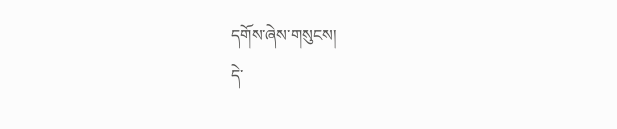དགོས་ཞེས་གསུངས།
དེ་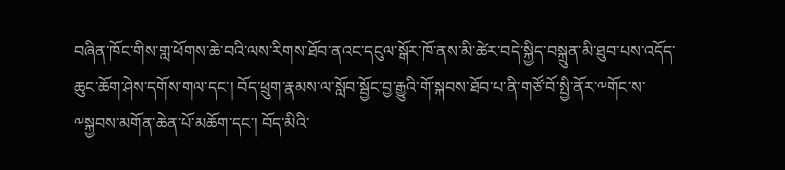བཞིན་ཁོང་གིས་གླ་ཕོགས་ཆེ་བའི་ལས་རིགས་ཐོབ་ནའང་དངུལ་སྒོར་ཁོ་ནས་མི་ཚེར་བདེ་སྐྱིད་བསྐྲུན་མི་ཐུབ་པས་འདོད་ཆུང་ཆོག་ཤེས་དགོས་གལ་དང་། བོད་ཕྲུག་རྣམས་ལ་སློབ་སྦྱོང་བྱ་རྒྱུའི་གོ་སྐབས་ཐོབ་པ་ནི་གཙོ་བོ་སྤྱི་ནོར་༸གོང་ས་༸སྐྱབས་མགོན་ཆེན་པོ་མཆོག་དང་། བོད་མིའི་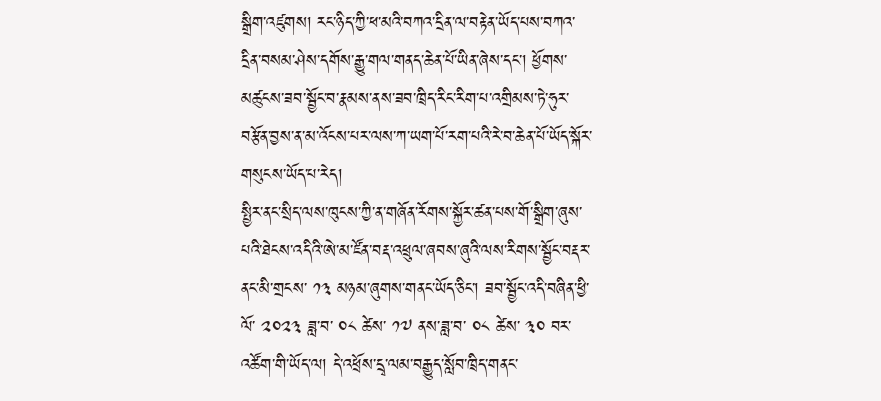སྒྲིག་འཛུགས། རང་ཉིད་ཀྱི་ཕ་མའི་བཀའ་དྲིན་ལ་བརྟེན་ཡོད་པས་བཀའ་དྲིན་བསམ་ཤེས་དགོས་རྒྱུ་གལ་གནད་ཆེན་པོ་ཡིན་ཞེས་དང་། ཕྱོགས་མཚུངས་ཟབ་སྦྱོང་བ་རྣམས་ནས་ཟབ་ཁྲིད་རིང་རིག་པ་འགྲིམས་ཏེ་ཧུར་བརྩོན་བྱས་ན་མ་འོངས་པར་ལས་ཀ་ཡག་པོ་རག་པའི་རེ་བ་ཆེན་པོ་ཡོད་སྐོར་གསུངས་ཡོད་པ་རེད།
སྤྱིར་ནང་སྲིད་ལས་ཁུངས་ཀྱི་ན་གཞོན་རོགས་སྐྱོར་ཚན་པས་གོ་སྒྲིག་ཞུས་པའི་ཐེངས་འདིའི་ཨེ་མ་ཛོན་བརྡ་འཕྲུལ་ཞབས་ཞུའི་ལས་རིགས་སྦྱོང་བརྡར་ནང་མི་གྲངས་ ༡༣ མཉམ་ཞུགས་གནང་ཡོད་ཅིང་། ཟབ་སྦྱོང་འདི་བཞིན་ཕྱི་ལོ་ ༢༠༢༣ ཟླ་བ་ ༠༨ ཚེས་ ༡༧ ནས་ཟླ་བ་ ༠༨ ཚེས་ ༣༠ བར་འཚོག་གི་ཡོད་ལ། དེ་འཕྲོས་དྲྭ་ལམ་བརྒྱུད་སློབ་ཁྲིད་གནང་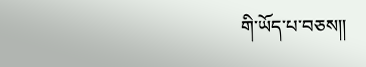གི་ཡོད་པ་བཅས།།